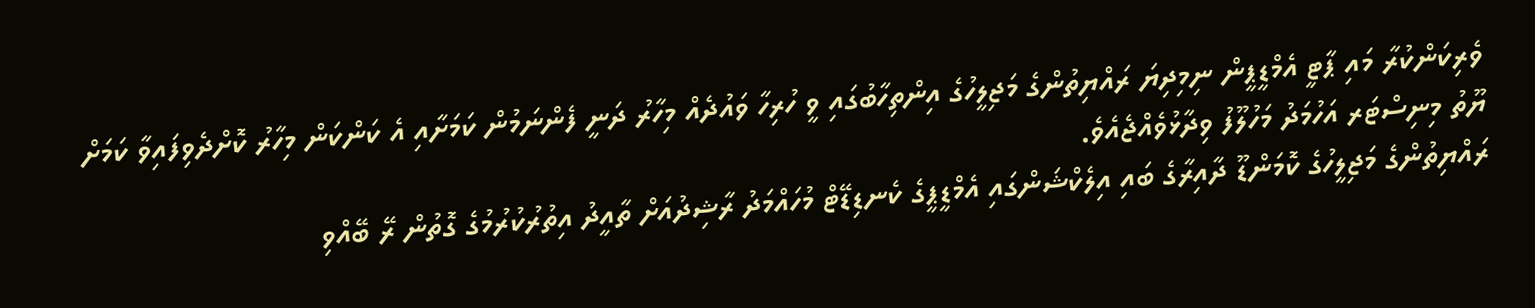ވެރިކަންކުރާ މައި ޕާޓީ އެމްޑީޕީން ނިމިދިޔަ ރައްޔިތުންގެ މަޖިލީހުގެ އިންތިހާބުގައި ވީ ހުރިހާ ވައުދެއް މިހާރު ދަނީ ފެންނަމުން ކަމަށާއި އެ ކަންކަން މިހާރު ކޮށްދެވިފައިވާ ކަމަށް ޔޫތު މިނިސްޓަރ އަހުމަދު މަހުލޫފު ވިދާޅުވެއްޖެއެވެ.
ރައްޔިތުންގެ މަޖިލީހުގެ ކޮމަންޑޫ ދާއިރާގެ ބައި އިލެކްޝަންގައި އެމްޑީޕީގެ ކެނޑިޑޭޓް މުހައްމަދު ރާޝިދުއަށް ތާއީދު އިތުރުކުރުމުގެ ގޮތުން ރޭ ބޭއްވި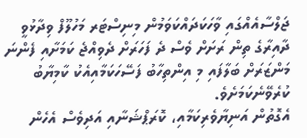ޖަލްސާއެއްގައި ވާހަކަދައްކަވަމުން މިނިސްޓަރ މަހުލޫފް ވިދާޅުވީ ދާއިރާގެ ތިން ރަށަށް ވެސް ދެ ފަހަރަށް ދެވިއްޖެ ކަމަށާއި ފެންނަ މަންޒަރަށް ބަލާފައި މި އިންތިހާބު ފަސޭހަކަމާއިއެކު ކާމިޔާބު ކުރެވޭނެކަމަށެވެ.
އެގޮތުން އަނިޔާވެރިކަމާއި، ކޮރަޕްޝަނާއި އަދިވެސް އެހެން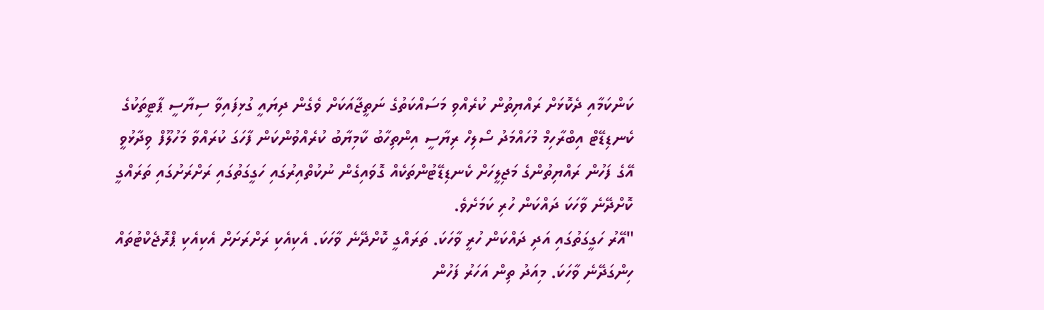ކަންކަމާއި ދެކޮޅަށް ރައްޔިތުން ކުރެއްވި މަސައްކަތުގެ ނަތީޖާއަކަށް ވެގެން ދިޔައީ ގުޅިފައިވާ ސިޔާސީ ޕާޓީތަކުގެ ކެނޑިޑޭޓް އިބްރާހިމް މުހައްމަދު ސޯލިހް ރިޔާސީ އިންތިހާބު ކާމިޔާބު ކުރެއްވުންކަން ފާހަގަ ކުރައްވާ މަހުލޫފް ވިދާޅުވީ އޭގެ ފަހުން ރައްޔިތުންގެ މަޖިލީހަށް ކެނޑިޑޭޓުންތަކެއް ގޮވައިގެން ނުކުތްއިރުގައި ހަގީގަތުގައި ރަށްރަށުގައި ތަރައްގީ ކޮށްދޭނެ ވާހަކަ ދައްކަން ހުރި ކަމަށެވެ.
"އޭރު ހަގީގަތުގައި އަދި ދައްކަން ހުރީ ވާހަކަ. ތަރައްގީ ކޮށްދޭނެ ވާހަކަ. އެކިއެކި ރަށްރަށަށް އެކިއެކި ޕްރޮޖެކްޓުތައް ހިންގަދޭނެ ވާހަކަ. މިއަދު ތިން އަހަރު ފަހުން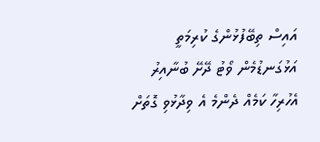އައިސް ތިބޭފުޅުންގެ ކުރިމަތީ އަޅުގަނޑުމެން ވޯޓު ދޭށޭ ބުނާއިރު އެހުރިހާ ކަމެއް ދެންމެ އެ ވިދާޅުވި ގޮތަށް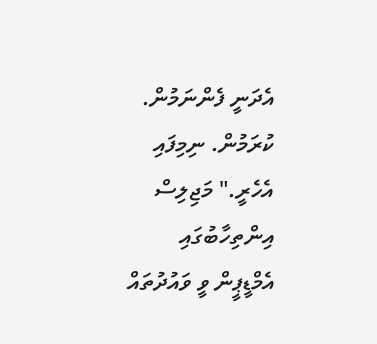އެދަނީ ފެންނަމުން. ކުރަމުން. ނިމިފައި އެހެރީ." މަޖިލިސް އިންތިހާބުގައި އެމްޑީޕީން ވީ ވައުދުތައް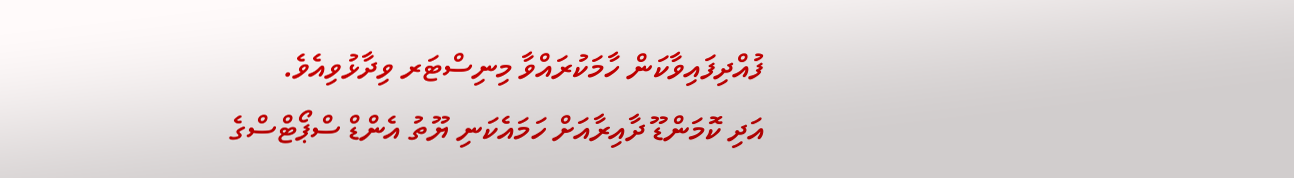ފުއްދިފައިވާކަން ހާމަކުރައްވާ މިނިސްޓަރ ވިދާޅުވިއެވެ.
އަދި ކޮމަންޑޫ ދާއިރާއަށް ހަމައެކަނި ޔޫތު އެންޑް ސްޕޯޓްސްގެ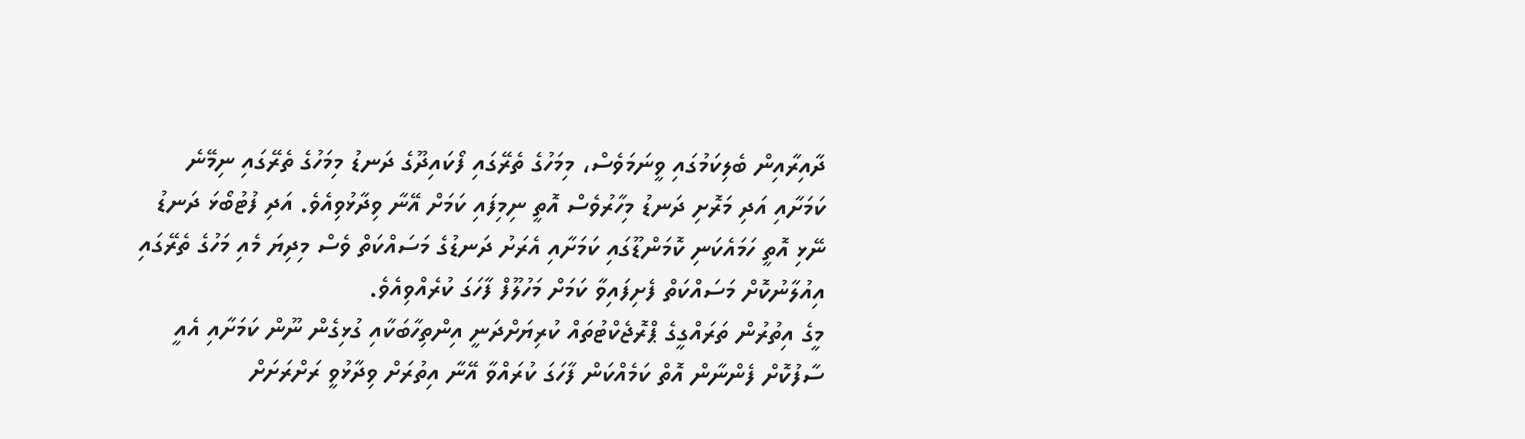ދާއިރާއިން ބެލިކަމުގައި ވީނަމަވެސް، މިމަހުގެ ތެރޭގައި ފޯކައިދޫގެ ދަނޑު މިމަހުގެ ތެރޭގައި ނިމޭނެ ކަމަށާއި އަދި މަރޮށި ދަނޑު މިހާރުވެސް އޮތީ ނިމިފައި ކަމަށް އޭނާ ވިދާޅުވިއެވެ. އަދި ފުޓުބޯޅަ ދަނޑު ނޭޅި އޮތީ ހަމައެކަނި ކޮމަންޑޫގައި ކަމަށާއި އެރަށު ދަނޑުގެ މަސައްކަތް ވެސް މިދިޔަ މެއި މަހުގެ ތެރޭގައި އިއުލާނުކޮށް މަސައްކަތް ފެށިފައިވާ ކަމަށް މަހުލޫފް ފާހަގަ ކުރެއްވިއެވެ.
މީގެ އިތުރުން ތަރައްގީގެ ޕްރޮޖެކްޓުތައް ކުރިޔަށްދަނީ އިންތިހާބަކާއި ގުޅިގެން ނޫން ކަމަށާއި އެއީ ސާފުކޮށް ފެންނާން އޮތް ކަމެއްކަން ފާހަގަ ކުރައްވާ އޭނާ އިތުރަށް ވިދާޅުވީ ރަށްރަށަށް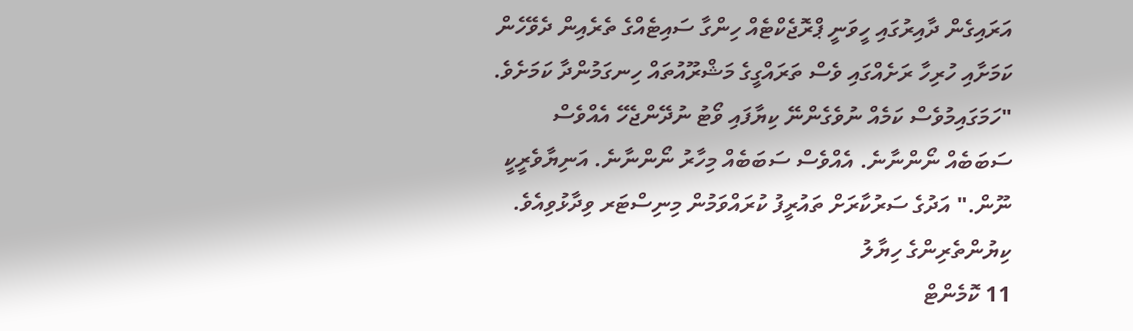އަރައިގެން ދާއިރުގައި ހީވަނީ ޕްރޮޖެކްޓެއް ހިންގާ ސައިޓެއްގެ ތެރެއިން ދެވޭހެން ކަމަށާއި ހުރިހާ ރަށެއްގައި ވެސް ތަރައްގީގެ މަޝްރޫއުތައް ހިނގަމުންދާ ކަމަށެވެ.
"ހަމަގައިމުވެސް ކަމެއް ނުވެގެންނޭ ކިޔާފައި ވޯޓު ނުދޭންޖެހޭ އެއްވެސް ސަބަބެއް ނޯންނާނެ. އެއްވެސް ސަބަބެއް މިހާރު ނޯންނާނެ. އަނިޔާވެރީކީ ނޫން." އަދުގެ ސަރުކާރަށް ތައުރީފު ކުރައްވަމުން މިނިސްޓަރ ވިދާޅުވިއެވެ.
ކިޔުންތެރިންގެ ހިޔާލު
11 ކޮމެންޓް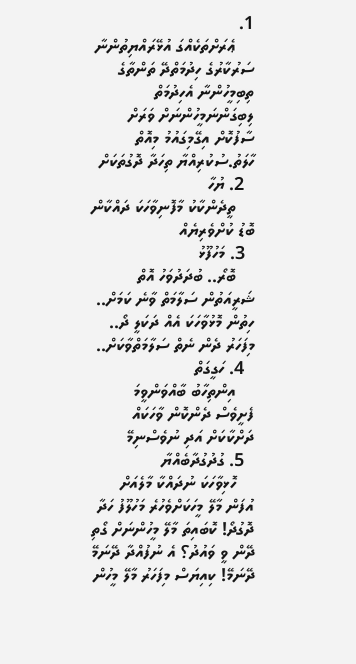1.
    ޢެރަށްތަކެއްގަ އުޅޭރައްޔިތުންނާ ސަރުކާރުގެ ހިދުމަތްދޭ ތަންތާގެ ތިބިމީހުންނާ އެހިދުމަތް ލިބިގަންނަމީހުންނަށް ވަރަށް ސާފުކޮށް އިގޭމިގައުމު މިއޮތް ހާލަތު.ސުކުރިއްޔާ ތިހަދާ ދޮގުތަކަށް
  2. ޔުހާ
    ތީދެންކާކު މާފޮނިވާހަކަ ދައްކާން ބޮޑު ކުށްވެރިޔެއް
  3. މަހުފޫޅު
    ބޮރޯ.. ބުދަދުވަހު އޮތް ޝަރީއަތުން ސަލާމަތް ވާނެ ކަމަށް.. ހިތުން މޮޅުވާހަކަ އެއް ދަކަލީ ދޯ.. މިފަހަރު ދެން ނެތް ސަލާމަތްވާކަށް..
  4. ހަގީގަތް
    އިންތިހާބު ބާއްވަންވީމަ ފެށީވެސް ދެންކޮން ވާހަކައް ދަށްކާކަށް އަދި ނުވެސްނިމޭ
  5. ގުދުގުދާބެއްޔާ
    ހޮޅިވާހަކަ ނުދައްކާ މާލެއަށް އުފަން މާލޭ މީހަކަށްވެހުރެ މަހުލޫފު ހަދާ ދޮގުދޯ! ކޮބައިތަ މާލޭ މީހުންނަށް ގޯތި ދޭން ވީ ވައުދު؟ އެ ނުފުއްދާ ދޭނަމޭ ދޭނަމޭ! ކިއިޔަސް މިފަހަރު މާލޭ މީހުން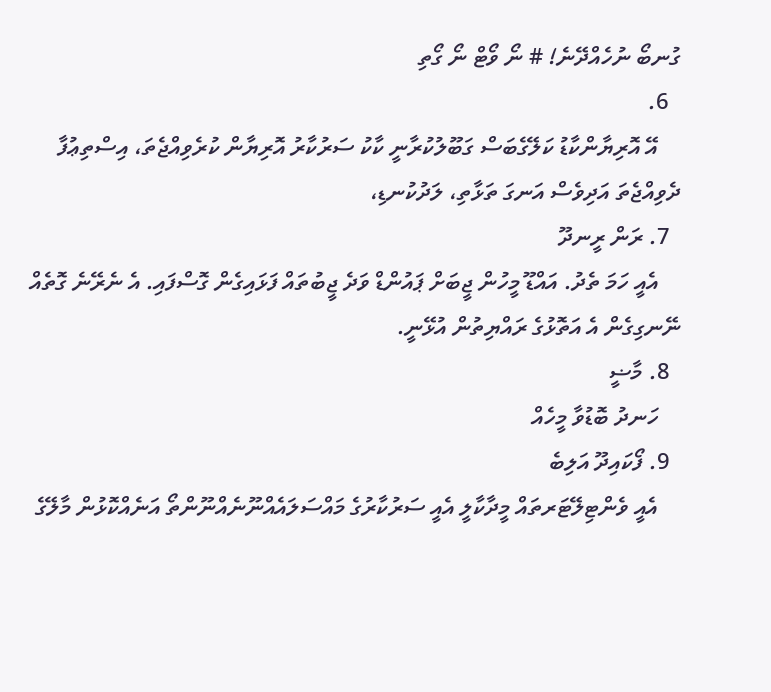ގުނބޯ ނުހެއްދޭނެ! # ނޯ ވޯޓް ނޯ ގޯތި
  6.
    އޭ އޮރިޔާންކާޑު ކަލޭގެބަސް ގަބޫލުކުރާނީ ކާކު ސަރުކާރު އޮރިޔާން ކުރެވިއްޖެތަ، އިސްތިޢުފާ ދެވިއްޖެތަ އަދިވެސް އަނގަ ތަޅާތި، ލަދުކުނޑި،
  7. ރަން ރީނދޫ
    އެއީ ހަމަ ތެދު. އައްޑޫ މީހުން ޖީބަށް ޕައުންޑް ވަދެ ޖީބުތައް ފަޅައިގެން ގޮސްފައި. އެ ނެރޭނެ ގޮތެއް ނޭނގިގެން އެ އަތޮޅުގެ ރައްޔިތުން އުޅޭނީ.
  8. މާޟީ
    ހަނދު ބޮޑުވާ މީހެއް
  9. ފޯކައިދޫ އަލިބެ
    އެއީ ވެންޓިލޭޓަރތައް މީދާކާލީ އެއީ ސަރުކާރުގެ މައްސަލައެއްނޫނެއްނޫންތޯ އަނެއްކޮޅުން މާލޭގެ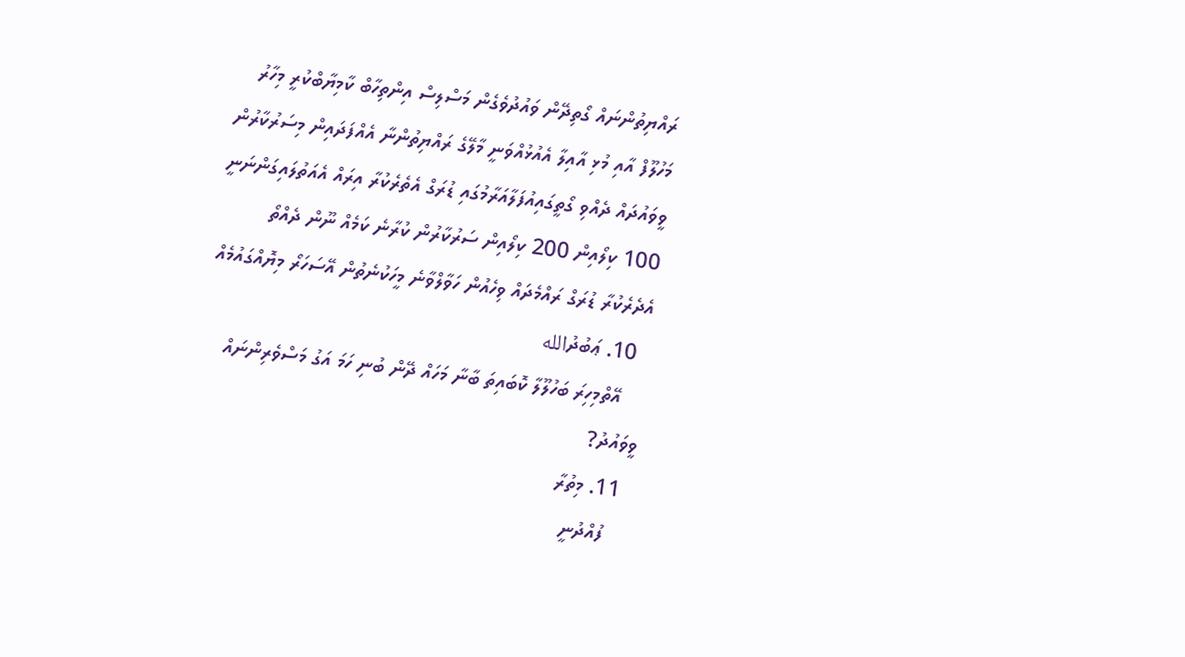ރައްޔިތުންނައް ގޯތިދޭން ވައުދުވެގެން މަސްލިސް އިންތިހާބް ކާމިޔާބްކުރީ މިހާރު މަހުލޫފް އާއި މުޅި އާއިލާ އެއުޅުއްވަނީ މާލޭގެ ރައްޔިތުންނާ އެއްފަދައިން މިސަރުކާރުން ވީވައުދައް ދެއްވި ގޯތީގައިއުފަލާއަރާމުގައި ޑުރަގް އެތެރެކުރާ އިރައް އެއަތުލައިގަންނަނީ 100 ކިލޯއިން 200 ކިލޯއިން ސަރުކާރުން ކުރާނެ ކަމެއް ނޫން ދެއްތޯ އެދެރެކުރާ ޑުރަގް ރައްމެދައް ވިހެއުން ހަވާލްވާނެ މީހަކުނެތުން އޭސަހަރޯ މިޔޮއްގައުމެއް
  10. ޢަބުދުالله
    އޭތްމިހިރަ ބަހުލޫލާ ކޮބައިތަ ބާނާ މަހައް ދޭން ބުނި ހަމަ އަގު މަސްވެރިންނައް ވީވައުދު?
  11. މިތުރާ
    ފުއްދުނީ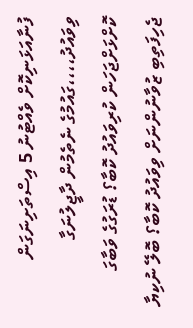ފުނާއަޅަނިކޮށް ވެއްޓުނު 5 އިސްތަށިނަގަން ވިވައުދު،،،،ގައުމުގެ ނެތެމުން ދާޖީލުނަގާ ކޮށްޅަށްޖަހަން ކުރިވައުދު ކޮބާ؟ ޑުރަގުގެ ވަބާގަ ޖެހިފަތިބި ޒުވާނުންނަށް ވިވައުދު ކޮބާ؟ ބޮލޭ ނުކިޔާ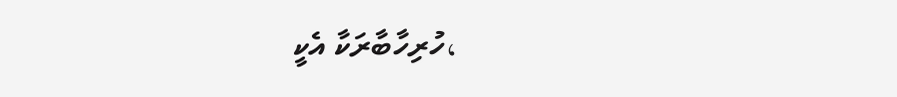،ހުރިހާބާރަކާ އެކީ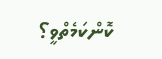ކޮންކަމެތްވީ؟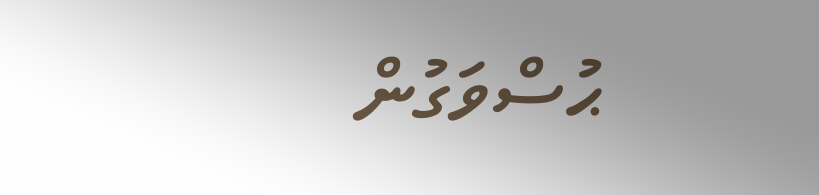ޙުސްވަގުން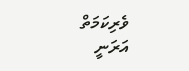ވެރިކަމަތް އަރަނީ